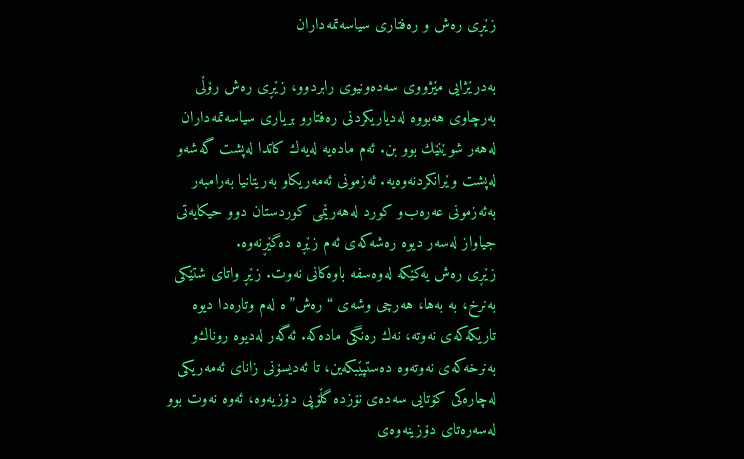زێڕی ره‌ش و ره‌فتاری سیاسه‌تمه‌داران

به‌درێژایی مێژووی سه‌ده‌ونیوی رابردوو، زێڕی ره‌ش رۆڵی به‌رچاوی هه‌بووه‌ له‌دیاریكردنی ره‌فتارو بریاری سیاسه‌تمه‌داران له‌هه‌ر شوێنێك بوو بن. ئه‌م ماده‌یه‌ له‌یه‌ك كاتدا له‌پشت گه‌شه‌و له‌پشت وێرانكردنه‌وه‌یه‌. ئه‌زمونی ئه‌مه‌ریكاو به‌ریتانیا به‌رامبه‌ر به‌ئه‌زمونی عه‌ره‌ب‌و كورد له‌هه‌رێمی كوردستان دوو حیكایه‌تی جیاواز له‌سه‌ر دیوه‌ ره‌شه‌كه‌ی ئه‌م زێڕه‌ ده‌گێڕنه‌وه‌.
زێڕی ره‌ش یه‌كێكه‌ له‌وه‌سفه‌ باوه‌كانی نه‌وت. زێڕ واتای شتێكی به‌نرخ، به‌ به‌ها، هه‌رچی وشه‌ی “ره‌ش”ه‌ له‌م وتاره‌دا دیوه‌ تاریكه‌كه‌ی نه‌وته‌، نه‌ك ره‌نگی ماده‌كه‌. ئه‌گه‌ر له‌دیوه‌ روناك‌و به‌نرخه‌كه‌ی نه‌وته‌وه‌ ده‌ستپێبكه‌ین، تا ئه‌دیسۆنی زانای ئه‌مه‌ریكی له‌چاره‌كی كۆتایی سه‌ده‌ی نۆزده‌ گڵۆپی دۆزیه‌وه‌، ئه‌وه‌ نه‌وت بوو له‌سه‌ره‌تای دۆزینه‌وه‌ی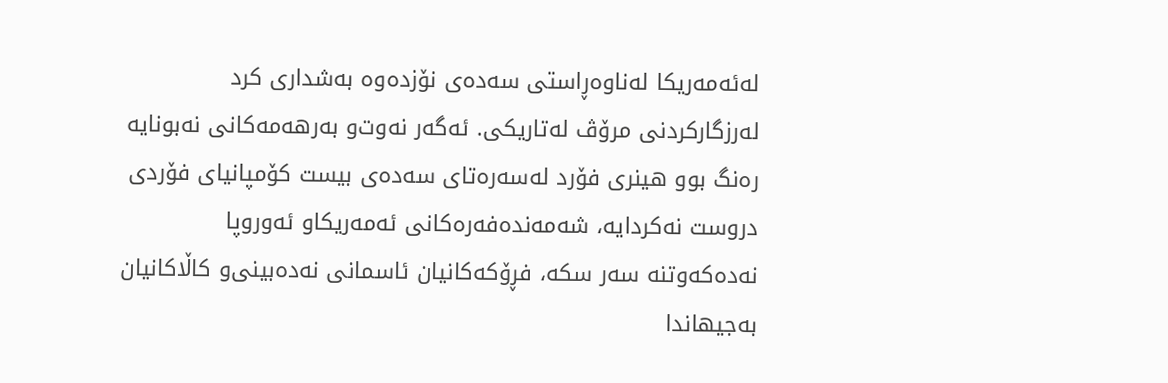له‌ئه‌مه‌ریكا له‌ناوه‌ڕاستی سه‌ده‌ی نۆزده‌وه‌ به‌شداری كرد له‌رزگاركردنی مرۆڤ له‌تاریكی. ئه‌گه‌ر نه‌وت‌و به‌رهه‌مه‌كانی نه‌بونایه‌ ره‌نگ بوو هینری فۆرد له‌سه‌ره‌تای سه‌ده‌ی بیست كۆمپانیای فۆردی دروست نه‌كردایه‌، شه‌مه‌نده‌فه‌ره‌كانی ئه‌مه‌ریكاو ئه‌وروپا نه‌ده‌كه‌وتنه‌ سه‌ر سكه‌، فڕۆكه‌كانیان ئاسمانی نه‌ده‌بینی‌و كاڵاكانیان به‌جیهاندا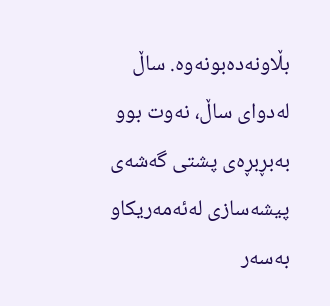بڵاونه‌ده‌بونه‌وه‌. ساڵ له‌دوای ساڵ، نه‌وت بوو به‌بڕبڕه‌ی پشتی گه‌شه‌ی پیشه‌سازی له‌ئه‌مه‌ریكاو به‌سه‌ر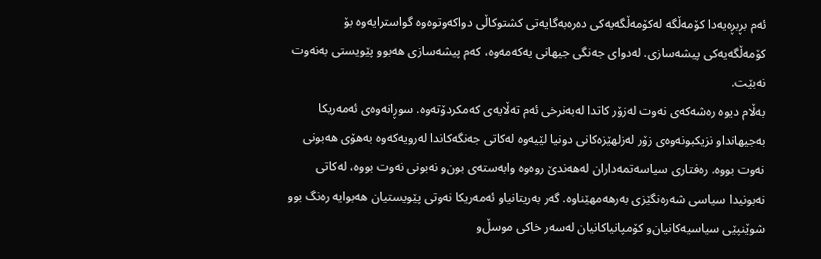ئه‌م بڕبڕه‌یه‌دا كۆمه‌ڵگه‌ له‌كۆمه‌ڵگه‌یه‌كی ده‌ره‌به‌گایه‌تی كشتوكاڵی دواكه‌وتوه‌وه‌ گواسترایه‌وه‌ بۆ كۆمه‌ڵگه‌یه‌كی پیشه‌سازی. له‌دوای جه‌نگی جیهانی یه‌كه‌مه‌وه‌، كه‌م پیشه‌سازی هه‌بوو پێویستی به‌نه‌وت نه‌بێت.
به‌ڵام دیوه‌ ره‌شه‌كه‌ی نه‌وت له‌زۆر كاتدا له‌به‌نرخی ئه‌م ته‌ڵایه‌ی كه‌مكردۆته‌وه‌. سوڕانه‌وه‌ی ئه‌مه‌ریكا به‌جیهانداو نزیكبونه‌وه‌ی زۆر له‌زلهێزه‌كانی دونیا لێیه‌وه‌ له‌كاتی جه‌نگه‌كاندا له‌رویه‌كه‌وه‌ به‌هۆی هه‌بونی نه‌وت بووه‌. ره‌فتاری سیاسه‌تمه‌داران له‌هه‌ندێ روه‌وه‌ وابه‌سته‌ی بون‌و نه‌بونی نه‌وت بووه‌، له‌كاتی نه‌بونیدا سیاسی شه‌ره‌نگێزی به‌رهه‌مهێناوه‌. گه‌ر به‌ریتانیاو ئه‌مه‌ریكا نه‌وتی پێویستیان هه‌بوایه‌ ره‌نگ بوو شوێنپێی سیاسیه‌كانیان‌و كۆمپانیاكانیان له‌سه‌ر خاكی موسڵ‌و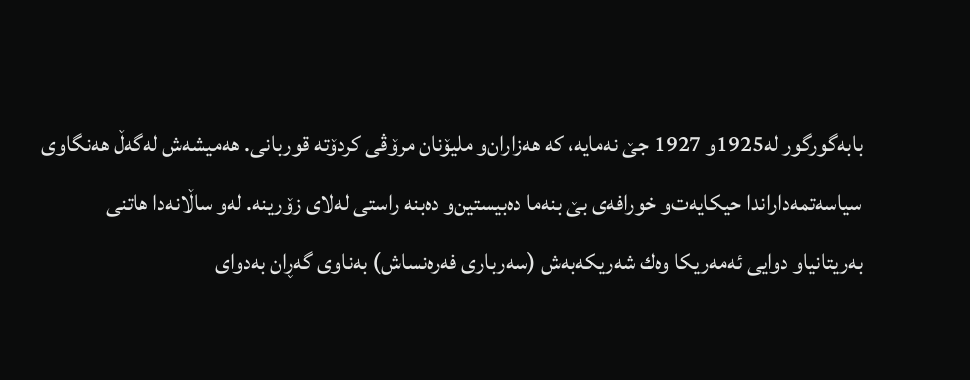بابه‌گورگور له‌1925و 1927 جێ نه‌مایه‌، كه‌ هه‌زاران‌و ملیۆنان مرۆڤی كردۆته‌ قوربانی. هه‌میشه‌ش له‌گه‌ڵ هه‌نگاوی سیاسه‌تمه‌داراندا حیكایه‌ت‌و خورافه‌ی بێ بنه‌ما ده‌بیستین‌و ده‌بنه‌ راستی له‌لای زۆرینه‌. له‌و ساڵانه‌دا هاتنی به‌ریتانیاو دوایی ئه‌مه‌ریكا وه‌ك شه‌ریكه‌به‌ش (سه‌رباری فه‌ره‌نساش) به‌ناوی گه‌ڕان به‌دوای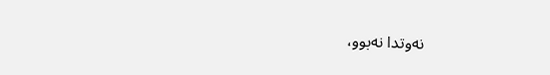نه‌وتدا نه‌بوو،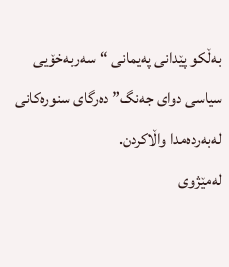به‌ڵكو پێدانی په‌یمانی “سه‌ربه‌خۆیی سیاسی دوای جه‌نگ” ده‌رگای سنوره‌كانی له‌به‌رده‌مدا واڵاكردن.
له‌مێژوی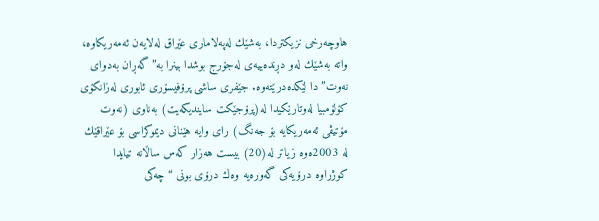هاوچه‌رخی نزیكتردا، به‌شێك له‌په‌لاماری عێراق له‌لایه‌ن ئه‌مه‌ریكاوه‌، واته‌ به‌شێك له‌و دڕنده‌ییه‌ی له‌جۆرج بوشدا بینرا به‌”گه‌ڕان به‌دوای نه‌وت”دا لێكده‌درێته‌وه‌. جێفری ساشی پرۆفیسۆری ئابوری له‌زانكۆی كۆلۆمبیا له‌وتارێكیدا له‌(پرۆجێكت سایندیكه‌یت) به‌ناوی (نه‌وت مۆتیڤی ئه‌مه‌ریكایه‌ بۆ جه‌نگ) رای وایه‌ هێنانی دیموكراسی بۆ عێراقێك له‌ 2003ه‌وه‌ زیاتر له‌(20) بیست هه‌زار كه‌س ساڵانه‌ تیایدا كوژراوه‌ درۆیه‌كی گه‌وره‌یه‌ وه‌ك درۆی بونی “چه‌كی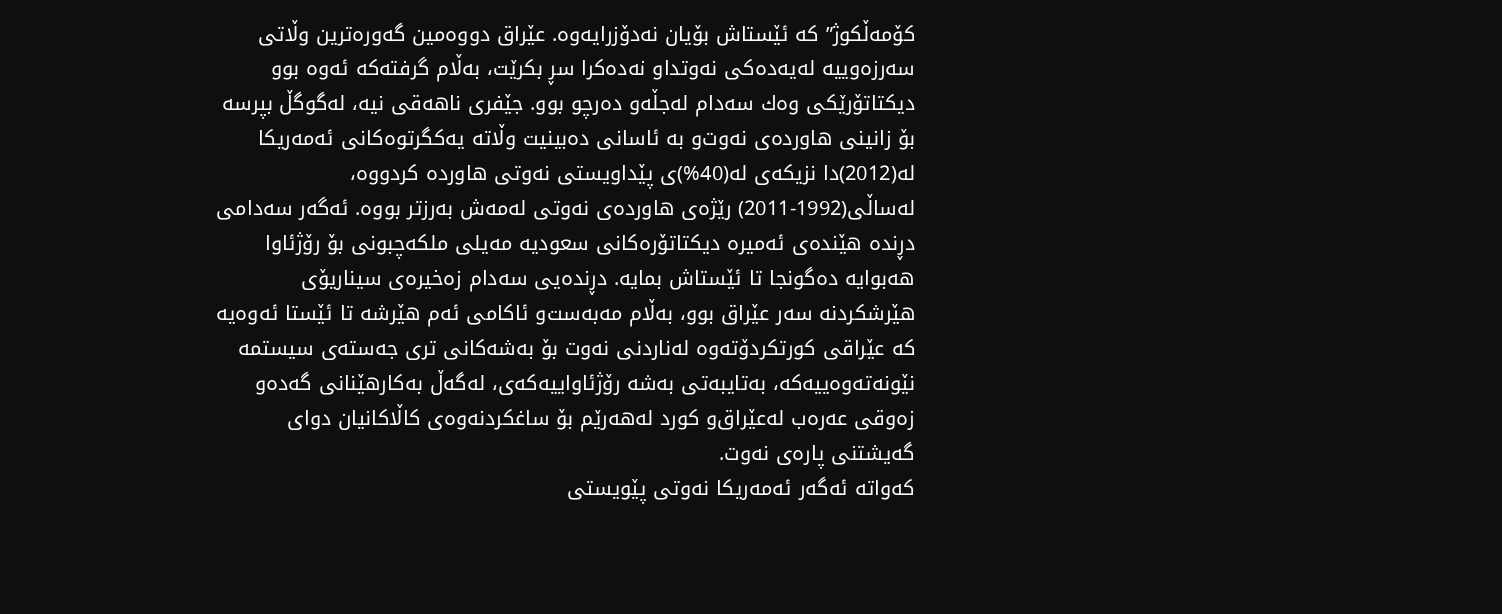كۆمه‌ڵكوژ” كه‌ ئێستاش بۆیان نه‌دۆزرایه‌وه‌. عێراق دووه‌مین گه‌وره‌ترین وڵاتی سه‌رزه‌وییه‌ له‌یه‌ده‌كی نه‌وتداو نه‌ده‌كرا سڕ بكرێت، به‌ڵام گرفته‌كه‌ ئه‌وه‌ بوو دیكتاتۆرێكی وه‌ك سه‌دام له‌جڵه‌و ده‌رچو بوو. جێفری ناهه‌قی نیه‌، له‌گوگڵ بپرسه‌ بۆ زانینی هاورده‌ی نه‌وت‌و به‌ ئاسانی ده‌بینیت وڵاته‌ یه‌كگرتوه‌كانی ئه‌مه‌ریكا له‌(2012)دا نزیكه‌ی له‌(40%)ی پێداویستی نه‌وتی هاورده‌ كردووه‌، له‌ساڵی(1992-2011) رێژه‌ی هاورده‌ی نه‌وتی له‌مه‌ش به‌رزتر بووه‌. ئه‌گه‌ر سه‌دامی دڕنده‌ هێنده‌ی ئه‌میره‌ دیكتاتۆره‌كانی سعودیه‌ مه‌یلی ملكه‌چبونی بۆ رۆژئاوا هه‌بوایه‌ ده‌گونجا تا ئێستاش بمایه‌. دڕنده‌یی سه‌دام زه‌خیره‌ی سیناریۆی هێرشكردنه‌ سه‌ر عێراق بوو، به‌ڵام مه‌به‌ست‌و ئاكامی ئه‌م هێرشه‌ تا ئێستا ئه‌وه‌یه‌ كه‌ عێراقی كورتكردۆته‌وه‌ له‌ناردنی نه‌وت بۆ به‌شه‌كانی تری جه‌سته‌ی سیستمه‌ نێونه‌ته‌وه‌ییه‌كه‌، به‌تایبه‌تی به‌شه‌ رۆژئاواییه‌كه‌ی، له‌گه‌ڵ به‌كارهێنانی گه‌ده‌و زه‌وقی عه‌ره‌ب له‌عێراق‌و كورد له‌هه‌رێم بۆ ساغكردنه‌وه‌ی كاڵاكانیان دوای گه‌یشتنی پاره‌ی نه‌وت.
كه‌واته‌ ئه‌گه‌ر ئه‌مه‌ریكا نه‌وتی پێویستی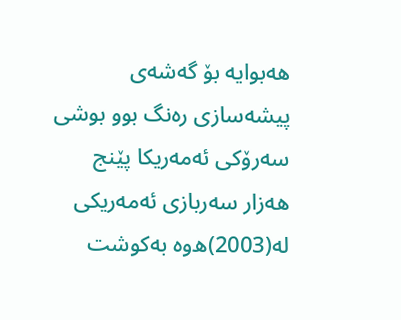هه‌بوایه‌ بۆ گه‌شه‌ی پیشه‌سازی ره‌نگ بوو بوشی سه‌رۆكی ئه‌مه‌ریكا پێنج هه‌زار سه‌ربازی ئه‌مه‌ریكی له‌(2003)ه‌وه‌ به‌كوشت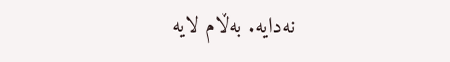نه‌دایه‌. به‌ڵام لایه‌